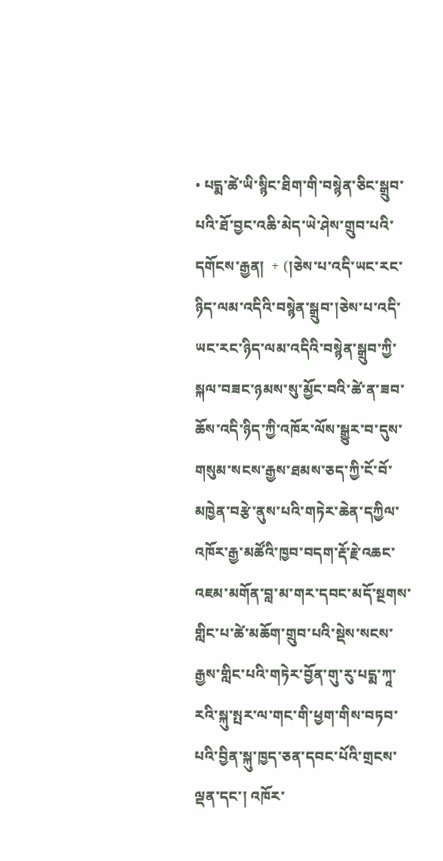• པདྨ་ཚེ་ཡི་སྙིང་ཐིག་གི་བསྙེན་ཅིང་སྒྲུབ་པའི་ཐོ་བྱང་འཆི་མེད་ཡེ་ཤེས་གྲུབ་པའི་དགོངས་རྒྱན།  + (།ཅེས་པ་འདི་ཡང་རང་ཉིད་ལམ་འདིའི་བསྙེན་སྒྲུབ་།ཅེས་པ་འདི་ཡང་རང་ཉིད་ལམ་འདིའི་བསྙེན་སྒྲུབ་ཀྱི་སྐལ་བཟང་ཉམས་སུ་མྱོང་བའི་ཚེ་ན་ཟབ་ཆོས་འདི་ཉིད་ཀྱི་འཁོར་ལོས་སྒྱུར་བ་དུས་གསུམ་སངས་རྒྱས་ཐམས་ཅད་ཀྱི་ངོ་བོ་མཁྱེན་བརྩེ་ནུས་པའི་གཏེར་ཆེན་དཀྱིལ་འཁོར་རྒྱ་མཚོའི་ཁྱབ་བདག་རྡོ་རྗེ་འཆང་འཇམ་མགོན་བླ་མ་གར་དབང་མདོ་སྔགས་གླིང་པ་ཚེ་མཆོག་གྲུབ་པའི་སྡེས་སངས་རྒྱས་གླིང་པའི་གཏེར་བྱོན་གུ་རུ་པདྨ་ཀཱ་རའི་སྐུ་སྤར་ལ་གང་གི་ཕྱག་གིས་བཏབ་པའི་བྱིན་སྐུ་ཁྱད་ཅན་དབང་པོའི་གྲངས་ལྡན་དང་། འཁོར་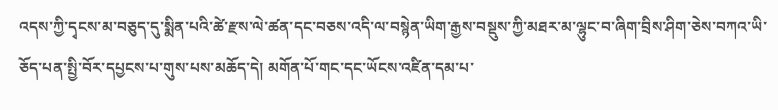འདས་ཀྱི་དྭངས་མ་བཅུད་དུ་སྨིན་པའི་ཚེ་རྫས་ལེ་ཚན་དང་བཅས་འདི་ལ་བསྙེན་ཡིག་རྒྱས་བསྡུས་ཀྱི་མཐར་མ་ལྷུང་བ་ཞིག་བྲིས་ཤིག་ཅེས་བཀའ་ཡི་ཅོད་པན་སྤྱི་བོར་དཔྱངས་པ་གུས་པས་མཆོད་དེ། མགོན་པོ་གང་དང་ཡོངས་འཛིན་དམ་པ་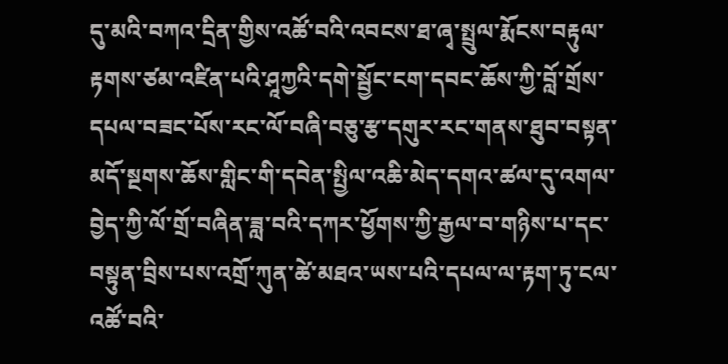དུ་མའི་བཀའ་དྲིན་གྱིས་འཚོ་བའི་འབངས་ཐ་ཞྭ་སྤྲུལ་རྨོངས་བརྟུལ་རྟགས་ཙམ་འཛིན་པའི་ཤཱཀྱའི་དགེ་སྦྱོང་ངག་དབང་ཆོས་ཀྱི་བློ་གྲོས་དཔལ་བཟང་པོས་རང་ལོ་བཞི་བཅུ་རྩ་དགུར་རང་གནས་ཐུབ་བསྟན་མདོ་སྔགས་ཆོས་གླིང་གི་དབེན་སྤྱིལ་འཆི་མེད་དགའ་ཚལ་དུ་འགལ་བྱེད་ཀྱི་ལོ་གྲོ་བཞིན་ཟླ་བའི་དཀར་ཕྱོགས་ཀྱི་རྒྱལ་བ་གཉིས་པ་དང་བསྟུན་བྲིས་པས་འགྲོ་ཀུན་ཚེ་མཐའ་ཡས་པའི་དཔལ་ལ་རྟག་ཏུ་ངལ་འཚོ་བའི་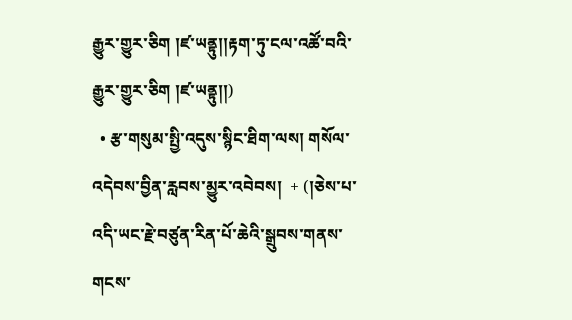རྒྱུར་གྱུར་ཅིག །ཛ་ཡནྟུ།།རྟག་ཏུ་ངལ་འཚོ་བའི་རྒྱུར་གྱུར་ཅིག །ཛ་ཡནྟུ།།)
  • རྩ་གསུམ་སྤྱི་འདུས་སྙིང་ཐིག་ལས། གསོལ་འདེབས་བྱིན་རླབས་མྱུར་འབེབས།  + (།ཅེས་པ་འདི་ཡང་རྗེ་བཙུན་རིན་པོ་ཆེའི་སྒྲུབས་གནས་གངས་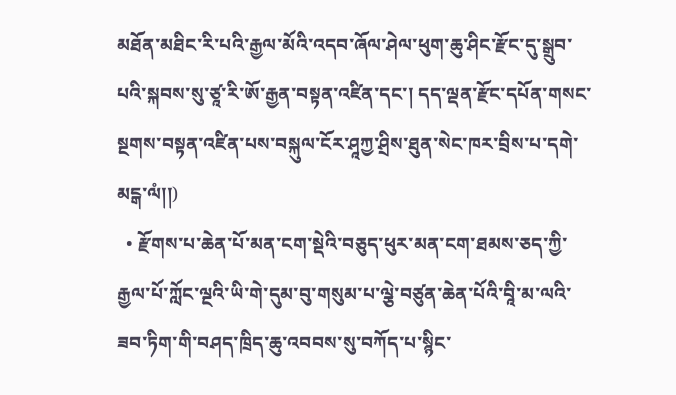མཐོན་མཐིང་རི་པའི་རྒྱལ་མོའི་འདབ་ཞོལ་ཤེལ་ཕུག་ཆུ་ཤིང་རྫོང་དུ་སྒྲུབ་པའི་སྐབས་སུ་ཙཱ་རི་ཨོ་རྒྱན་བསྟན་འཛིན་དང་། དད་ལྡན་རྫོང་དཔོན་གསང་སྔགས་བསྟན་འཛིན་པས་བསྐུལ་ངོར་ཤཱཀྱ་ཤྲིས་ཐུན་སེང་ཁར་བྲིས་པ་དགེ་མངྒ་ལཾ།།)
  • རྫོགས་པ་ཆེན་པོ་མན་ངག་སྡེའི་བཅུད་ཕུར་མན་ངག་ཐམས་ཅད་ཀྱི་རྒྱལ་པོ་ཀློང་ལྔའི་ཡི་གེ་དུམ་བུ་གསུམ་པ་ལྕེ་བཙུན་ཆེན་པོའི་བཱི་མ་ལའི་ཟབ་ཏིག་གི་བཤད་ཁྲིད་ཆུ་འབབས་སུ་བཀོད་པ་སྙིང་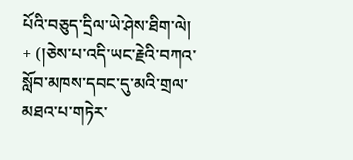པོའི་བཅུད་དྲིལ་ཡེ་ཤེས་ཐིག་ལེ།  + (།ཅེས་པ་འདི་ཡང་རྗེའི་བཀའ་སློབ་མཁས་དབང་དུ་མའི་གྲལ་མཐའ་པ་གཏེར་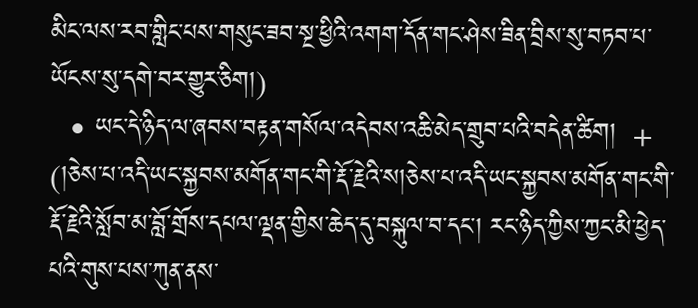མིང་ལས་རབ་གླིང་པས་གསུང་ཟབ་སྔ་ཕྱིའི་འགག་དོན་གང་ཤེས་ཟིན་བྲིས་སུ་བཏབ་པ་ཡོངས་སུ་དགེ་བར་གྱུར་ཅིག།)
  • ཡང་དེ་ཉིད་ལ་ཞབས་བརྟན་གསོལ་འདེབས་འཆི་མེད་གྲུབ་པའི་བདེན་ཚིག།  + (།ཅེས་པ་འདི་ཡང་སྐྱབས་མགོན་གང་གི་རྡོ་རྗེའི་ས།ཅེས་པ་འདི་ཡང་སྐྱབས་མགོན་གང་གི་རྡོ་རྗེའི་སློབ་མ་བློ་གྲོས་དཔལ་ལྡན་གྱིས་ཆེད་དུ་བསྐུལ་བ་དང་། རང་ཉིད་ཀྱིས་ཀྱང་མི་ཕྱེད་པའི་གུས་པས་ཀུན་ནས་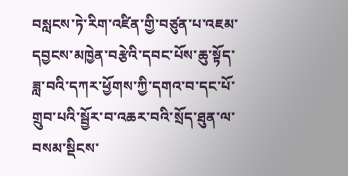བསླངས་ཏེ་རིག་འཛིན་གྱི་བཙུན་པ་འཇམ་དབྱངས་མཁྱེན་བརྩེའི་དབང་པོས་ཆུ་སྟོད་ཟླ་བའི་དཀར་ཕྱོགས་ཀྱི་དགའ་བ་དང་པོ་གྲུབ་པའི་སྦྱོར་བ་འཆར་བའི་སྲོད་ཐུན་ལ་བསམ་སྡིངས་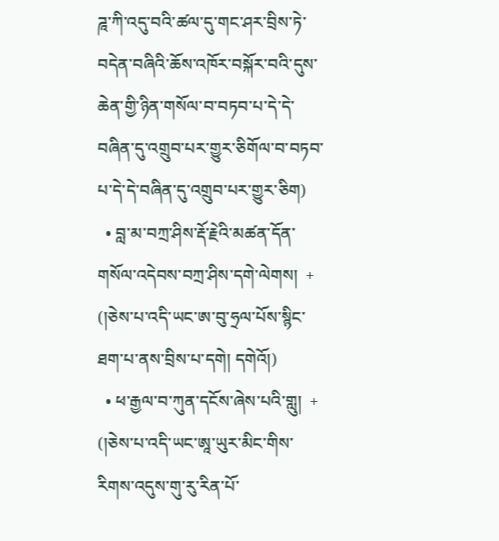ཌཱ་ཀི་འདུ་བའི་ཚལ་དུ་གང་ཤར་བྲིས་ཏེ་བདེན་བཞིའི་ཆོས་འཁོར་བསྐོར་བའི་དུས་ཆེན་གྱི་ཉིན་གསོལ་བ་བཏབ་པ་དེ་དེ་བཞིན་དུ་འགྲུབ་པར་གྱུར་ཅིགོལ་བ་བཏབ་པ་དེ་དེ་བཞིན་དུ་འགྲུབ་པར་གྱུར་ཅིག)
  • བླ་མ་བཀྲ་ཤིས་རྡོ་རྗེའི་མཚན་དོན་གསོལ་འདེབས་བཀྲ་ཤིས་དགེ་ལེགས།  + (།ཅེས་པ་འདི་ཡང་ཨ་བུ་ཧྲལ་པོས་སྙིང་ཐག་པ་ནས་བྲིས་པ་དགེ། དགེའོ།)
  • ཕ་རྒྱལ་བ་ཀུན་དངོས་ཞེས་པའི་གླུ།  + (།ཅེས་པ་འདི་ཡང་ཨཱ་ཡུར་མིང་གིས་རིགས་འདུས་གུ་རུ་རིན་པོ་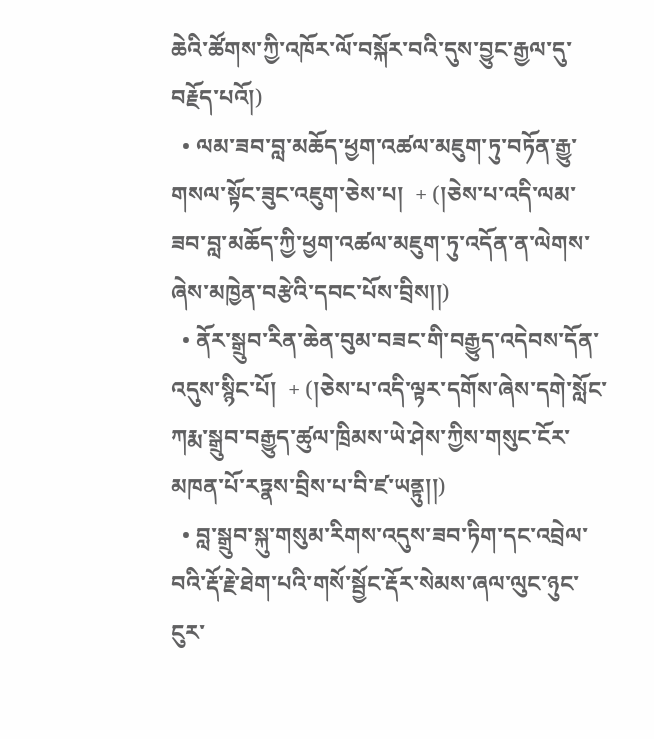ཆེའི་ཚོགས་ཀྱི་འཁོར་ལོ་བསྐོར་བའི་དུས་བྱུང་རྒྱལ་དུ་བརྗོད་པའོ།)
  • ལམ་ཟབ་བླ་མཆོད་ཕྱག་འཚལ་མཇུག་ཏུ་བཏོན་རྒྱུ་གསལ་སྟོང་ཟུང་འཇུག་ཅེས་པ།  + (།ཅེས་པ་འདི་ལམ་ཟབ་བླ་མཆོད་ཀྱི་ཕྱག་འཚལ་མཇུག་ཏུ་འདོན་ན་ལེགས་ཞེས་མཁྱེན་བརྩེའི་དབང་པོས་བྲིས།།)
  • ནོར་སྒྲུབ་རིན་ཆེན་བུམ་བཟང་གི་བརྒྱུད་འདེབས་དོན་འདུས་སྙིང་པོ།  + (།ཅེས་པ་འདི་ལྟར་དགོས་ཞེས་དགེ་སློང་ཀརྨ་སྒྲུབ་བརྒྱུད་ཚུལ་ཁྲིམས་ཡེ་ཤེས་ཀྱིས་གསུང་ངོར་མཁན་པོ་རཏྣས་བྲིས་པ་བི་ཛ་ཡནྟུ།།)
  • བླ་སྒྲུབ་སྐུ་གསུམ་རིགས་འདུས་ཟབ་ཏིག་དང་འབྲེལ་བའི་རྡོ་རྗེ་ཐེག་པའི་གསོ་སྦྱོང་རྡོར་སེམས་ཞལ་ལུང་ཉུང་ངུར་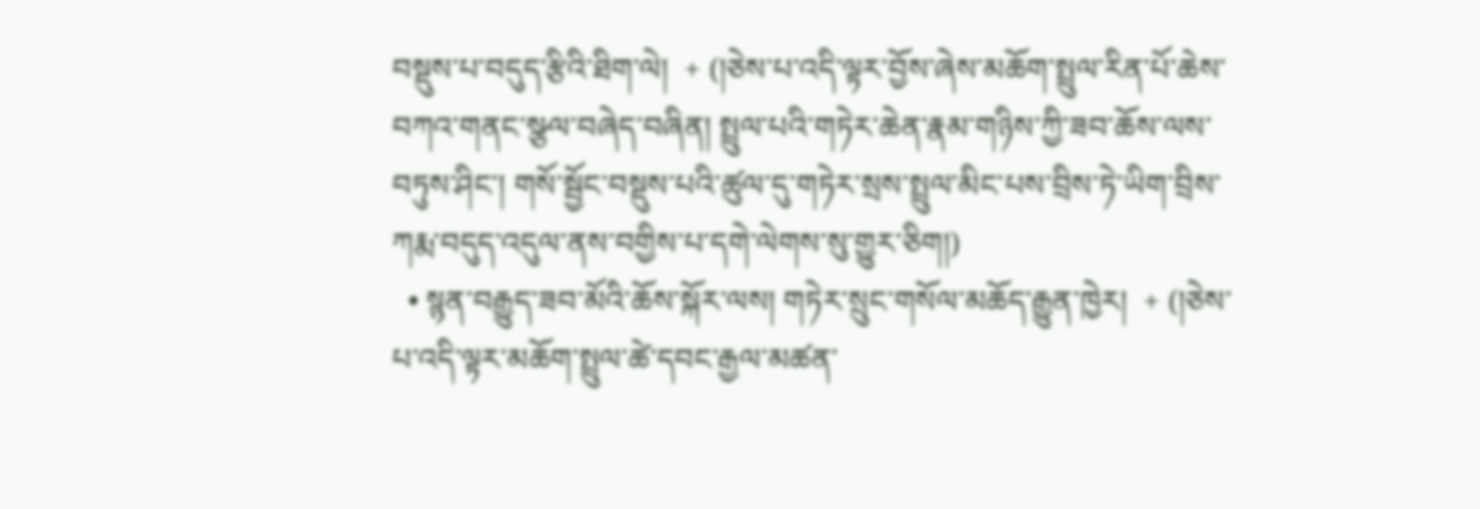བསྡུས་པ་བདུད་རྩིའི་ཐིག་ལེ།  + (།ཅེས་པ་འདི་ལྟར་བྱོས་ཞེས་མཆོག་སྤྲུལ་རིན་པོ་ཆེས་བཀའ་གནང་སྩལ་བཞེད་བཞིན། སྤྲུལ་པའི་གཏེར་ཆེན་རྣམ་གཉིས་ཀྱི་ཟབ་ཆོས་ལས་བཏུས་ཤིང་། གསོ་སྦྱོང་བསྡུས་པའི་ཚུལ་དུ་གཏེར་སྲས་སྤྲུལ་མིང་པས་བྲིས་ཏེ་ཡིག་བྲིས་ཀརྨ་བདུད་འདུལ་ནས་བགྱིས་པ་དགེ་ལེགས་སུ་གྱུར་ཅིག།)
  • སྙན་བརྒྱུད་ཟབ་མོའི་ཆོས་སྐོར་ལས། གཏེར་སྲུང་གསོལ་མཆོད་རྒྱུན་ཁྱེར།  + (།ཅེས་པ་འདི་ལྟར་མཆོག་སྤྲུལ་ཚེ་དབང་རྒྱལ་མཚན་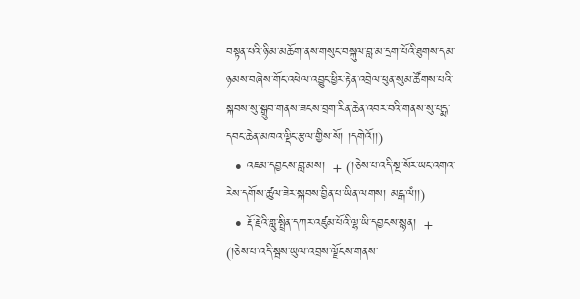བསྟན་པའི་ཉི་མ་མཆོག་ནས་གསུང་བསྐུལ་བླ་མ་དྲག་པོའི་ཐུགས་དམ་ཉམས་བཞེས་གོང་འཕེལ་འབྱུང་ཕྱིར་རྟེན་འབྲེལ་ཕུན་སུམ་ཚོགས་པའི་སྐབས་སུ་སྒྲུབ་གནས་ཟངས་བྲག་རིན་ཆེན་འབར་བའི་གནས་སུ་པདྨ་དབང་ཆེན་མཁའ་ལྡིང་རྩལ་གྱིས་སོ། །དགེའོ།།)
  • འཇམ་དབྱངས་བླ་མས།  + (།ཅེས་པ་འདི་སྔ་སོར་ཡང་འགའ་རེས་དགོས་ཚུལ་ཟེར་སྐབས་བྱིན་པ་ཡིན་ལགས། མངྒ་ལཾ།།)
  • རྡོ་རྗེའི་གླུ་སྤྲིན་དཀར་འཛུམ་པོའི་ལྷ་ཡི་དབྱངས་སྙན།  + (།ཅེས་པ་འདི་སྦས་ཡུལ་འབྲས་ལྗོངས་གནས་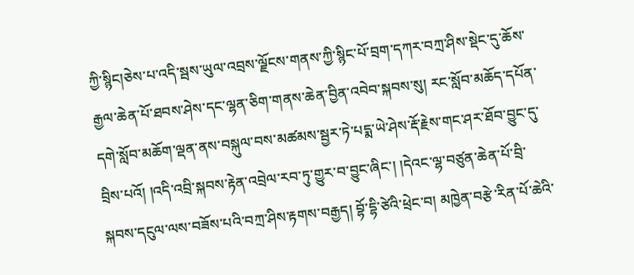ཀྱི་སྙིང།ཅེས་པ་འདི་སྦས་ཡུལ་འབྲས་ལྗོངས་གནས་ཀྱི་སྙིང་པོ་བྲག་དཀར་བཀྲ་ཤིས་སྡེང་དུ་ཆོས་རྒྱལ་ཆེན་པོ་ཐབས་ཤེས་དང་ལྷན་ཅིག་གནས་ཆེན་བྱིན་འབེབ་སྐབས་སུ། རང་སློབ་མཆོད་དཔོན་དགེ་སློབ་མཆོག་ལྡན་ནས་བསྐུལ་བས་མཚམས་སྦྱར་ཏེ་པདྨ་ཡེ་ཤེས་རྡོ་རྗེས་གང་ཤར་ཐོབ་བྱུང་དུ་བྲིས་པའོ། །འདི་འབྲི་སྐབས་རྟེན་འབྲེལ་རབ་ཏུ་གྱུར་བ་བྱུང་ཞིང་། །དེའང་ལྷ་བཙུན་ཆེན་པོ་བྲི་སྐབས་དངུལ་ལས་བཟོས་པའི་བཀྲ་ཤིས་རྟགས་བརྒྱད། བྷོ་དྷི་ཙེའི་ཕྲེང་བ། མཁྱེན་བརྩེ་རིན་པོ་ཆེའི་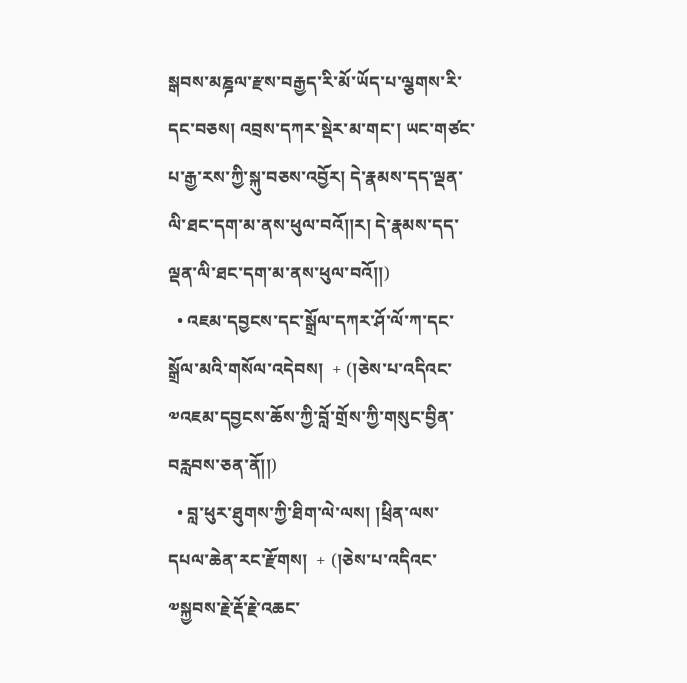སྒབས་མཎྜལ་རྫས་བརྒྱད་རི་མོ་ཡོད་པ་ལྕགས་རི་དང་བཅས། འབྲས་དཀར་སྡེར་མ་གང་། ཡང་གཙང་པ་རྒྱ་རས་ཀྱི་སྐུ་བཅས་འབྱོར། དེ་རྣམས་དད་ལྡན་ལི་ཐང་དག་མ་ནས་ཕུལ་བའོ།།ར། དེ་རྣམས་དད་ལྡན་ལི་ཐང་དག་མ་ནས་ཕུལ་བའོ།།)
  • འཇམ་དབྱངས་དང་སྒྲོལ་དཀར་ཤོ་ལོ་ཀ་དང་སྒྲོལ་མའི་གསོལ་འདེབས།  + (།ཅེས་པ་འདིའང་༧འཇམ་དབྱངས་ཆོས་ཀྱི་བློ་གྲོས་ཀྱི་གསུང་བྱིན་བརླབས་ཅན་ནོ།།)
  • བླ་ཕུར་ཐུགས་ཀྱི་ཐིག་ལེ་ལས། །ཕྲིན་ལས་དཔལ་ཆེན་རང་རྫོགས།  + (།ཅེས་པ་འདིའང་༧སྐྱབས་རྗེ་རྡོ་རྗེ་འཆང་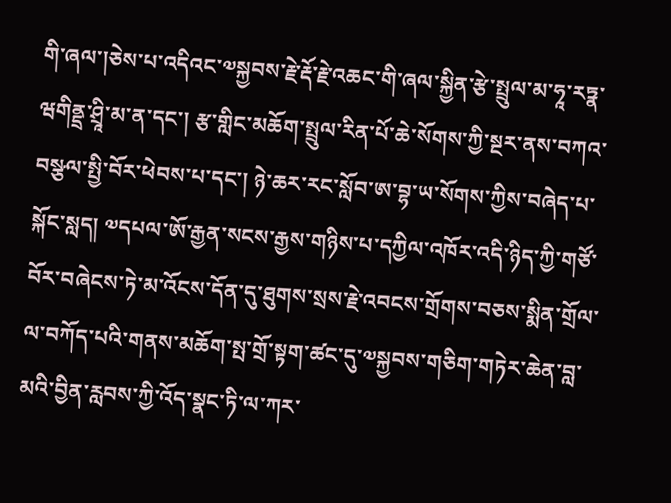གི་ཞལ་།ཅེས་པ་འདིའང་༧སྐྱབས་རྗེ་རྡོ་རྗེ་འཆང་གི་ཞལ་སྐྱིན་རྩེ་སྤྲུལ་མ་ཧཱ་རཏྣ་ཝགིནྡྲ་ཤྲཱི་མ་ན་དང་། རྩ་གླིང་མཆོག་སྤྲུལ་རིན་པོ་ཆེ་སོགས་ཀྱི་སྔར་ནས་བཀའ་བསྩལ་སྤྱི་བོར་ཕེབས་པ་དང་། ཉེ་ཆར་རང་སློབ་ཨ་བྷ་ཡ་སོགས་ཀྱིས་བཞེད་པ་སྐོང་སླད། ༧དཔལ་ཨོ་རྒྱན་སངས་རྒྱས་གཉིས་པ་དཀྱིལ་འཁོར་འདི་ཉིད་ཀྱི་གཙོ་བོར་བཞེངས་ཏེ་མ་འོངས་དོན་དུ་ཐུགས་སྲས་རྗེ་འབངས་གྲོགས་བཅས་སྨིན་གྲོལ་ལ་བཀོད་པའི་གནས་མཆོག་སྤ་གྲོ་སྟག་ཚང་དུ་༧སྐྱབས་གཅིག་གཏེར་ཆེན་བླ་མའི་བྱིན་རླབས་ཀྱི་འོད་སྣང་ཏི་ལ་ཀར་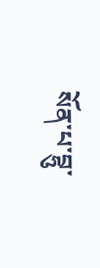སོན་པ་བྷུ་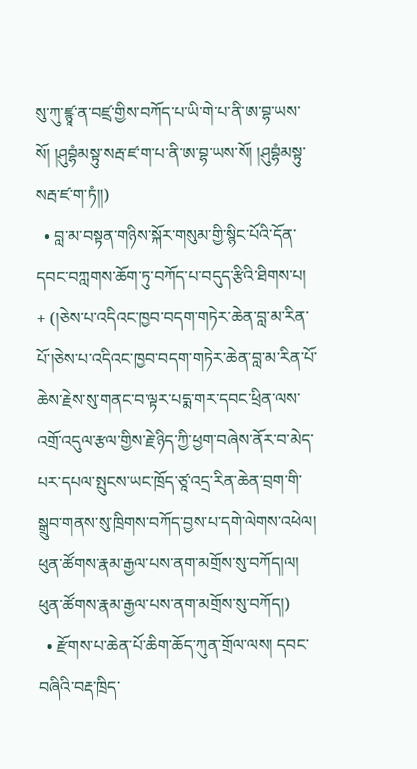སུ་ཀུ་ཛྙཱ་ན་བཛྲ་གྱིས་བཀོད་པ་ཡི་གེ་པ་ནི་ཨ་བྷ་ཡས་སོ། །ཤུབྷཾམསྟུ་སརྦ་ཛ་ག་པ་ནི་ཨ་བྷ་ཡས་སོ། །ཤུབྷཾམསྟུ་སརྦ་ཛ་ག་ཏཾ།།)
  • བླ་མ་བསྟན་གཉིས་སྐོར་གསུམ་གྱི་སྙིང་པོའི་དོན་དབང་བཀླགས་ཆོག་ཏུ་བཀོད་པ་བདུད་རྩིའི་ཐིགས་པ།  + (།ཅེས་པ་འདིའང་ཁྱབ་བདག་གཏེར་ཆེན་བླ་མ་རིན་པོ་།ཅེས་པ་འདིའང་ཁྱབ་བདག་གཏེར་ཆེན་བླ་མ་རིན་པོ་ཆེས་རྗེས་སུ་གནང་བ་ལྟར་པདྨ་གར་དབང་ཕྲིན་ལས་འགྲོ་འདུལ་རྩལ་གྱིས་རྗེ་ཉིད་ཀྱི་ཕྱག་བཞེས་ནོར་བ་མེད་པར་དཔལ་སྤུངས་ཡང་ཁྲོད་ཙཱ་འདྲ་རིན་ཆེན་བྲག་གི་སྒྲུབ་གནས་སུ་ཁྲིགས་བཀོད་བྱས་པ་དགེ་ལེགས་འཕེལ། ཕུན་ཚོགས་རྣམ་རྒྱལ་པས་ནག་མགྲོས་སུ་བཀོད།ལ། ཕུན་ཚོགས་རྣམ་རྒྱལ་པས་ནག་མགྲོས་སུ་བཀོད།)
  • རྫོགས་པ་ཆེན་པོ་ཆིག་ཆོད་ཀུན་གྲོལ་ལས། དབང་བཞིའི་བརྡ་ཁྲིད་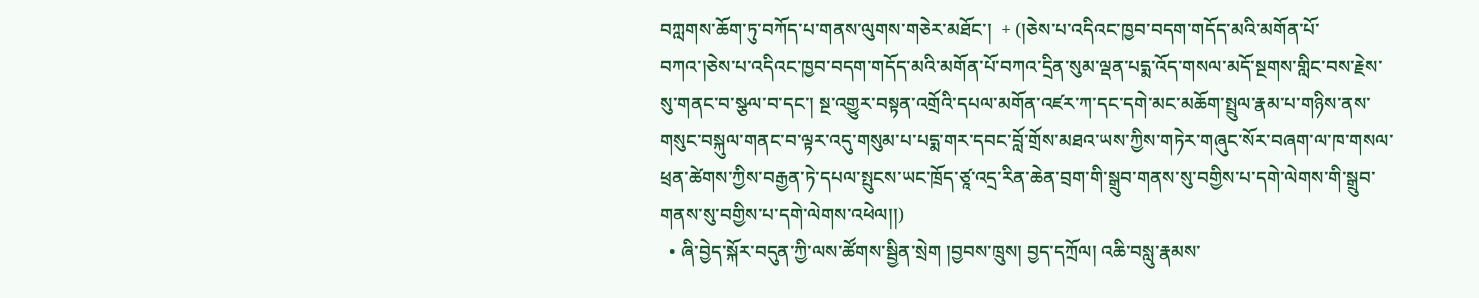བཀླགས་ཆོག་ཏུ་བཀོད་པ་གནས་ལུགས་གཅེར་མཐོང་།  + (།ཅེས་པ་འདིའང་ཁྱབ་བདག་གདོད་མའི་མགོན་པོ་བཀའ་།ཅེས་པ་འདིའང་ཁྱབ་བདག་གདོད་མའི་མགོན་པོ་བཀའ་དྲིན་སུམ་ལྡན་པདྨ་འོད་གསལ་མདོ་སྔགས་གླིང་བས་རྗེས་སུ་གནང་བ་སྩལ་བ་དང་། སྔ་འགྱུར་བསྟན་འགྲོའི་དཔལ་མགོན་འཛར་ཀ་དང་དགེ་མང་མཆོག་སྤྲུལ་རྣམ་པ་གཉིས་ནས་གསུང་བསྐུལ་གནང་བ་ལྟར་འདུ་གསུམ་པ་པདྨ་གར་དབང་བློ་གྲོས་མཐའ་ཡས་ཀྱིས་གཏེར་གཞུང་སོར་བཞག་ལ་ཁ་གསལ་ཕྲན་ཚེགས་ཀྱིས་བརྒྱན་ཏེ་དཔལ་སྤུངས་ཡང་ཁྲོད་ཙཱ་འདྲ་རིན་ཆེན་བྲག་གི་སྒྲུབ་གནས་སུ་བགྱིས་པ་དགེ་ལེགས་གི་སྒྲུབ་གནས་སུ་བགྱིས་པ་དགེ་ལེགས་འཕེལ།།)
  • ཞི་བྱེད་སྐོར་བདུན་ཀྱི་ལས་ཚོགས་སྦྱིན་སྲེག །བྱབས་ཁྲུས། བྱད་དཀྲོལ། འཆི་བསླུ་རྣམས་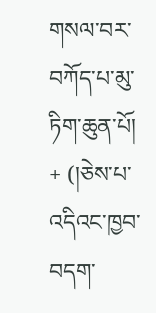གསལ་བར་བཀོད་པ་མུ་ཏིག་ཆུན་པོ།  + (།ཅེས་པ་འདིའང་ཁྱབ་བདག་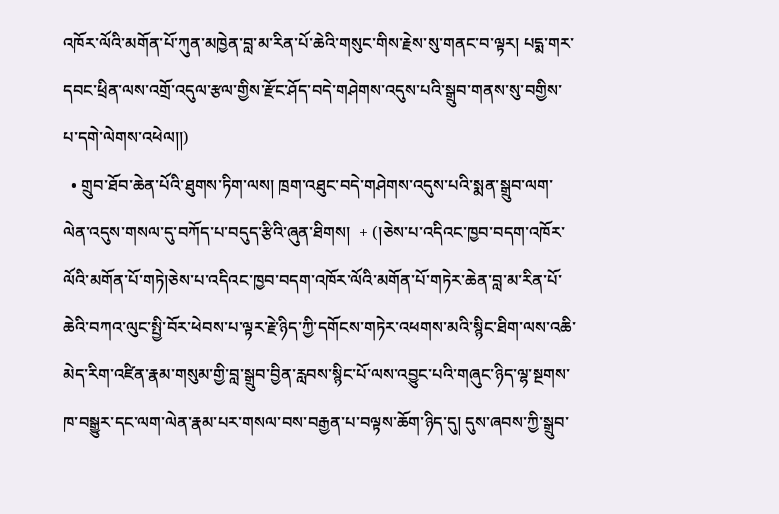འཁོར་ལོའི་མགོན་པོ་ཀུན་མཁྱེན་བླ་མ་རིན་པོ་ཆེའི་གསུང་གིས་རྗེས་སུ་གནང་བ་ལྟར། པདྨ་གར་དབང་ཕྲིན་ལས་འགྲོ་འདུལ་རྩལ་གྱིས་རྫོང་ཤོད་བདེ་གཤེགས་འདུས་པའི་སྒྲུབ་གནས་སུ་བགྱིས་པ་དགེ་ལེགས་འཕེལ།།)
  • གྲུབ་ཐོབ་ཆེན་པོའི་ཐུགས་ཏིག་ལས། ཁྲག་འཐུང་བདེ་གཤེགས་འདུས་པའི་སྨན་སྒྲུབ་ལག་ལེན་འདུས་གསལ་དུ་བཀོད་པ་བདུད་རྩིའི་ཞུན་ཐིགས།  + (།ཅེས་པ་འདིའང་ཁྱབ་བདག་འཁོར་ལོའི་མགོན་པོ་གཏེ།ཅེས་པ་འདིའང་ཁྱབ་བདག་འཁོར་ལོའི་མགོན་པོ་གཏེར་ཆེན་བླ་མ་རིན་པོ་ཆེའི་བཀའ་ལུང་སྤྱི་བོར་ཕེབས་པ་ལྟར་རྗེ་ཉིད་ཀྱི་དགོངས་གཏེར་འཕགས་མའི་སྙིང་ཐིག་ལས་འཆི་མེད་རིག་འཛིན་རྣམ་གསུམ་གྱི་བླ་སྒྲུབ་བྱིན་རླབས་སྙིང་པོ་ལས་འབྱུང་པའི་གཞུང་ཉིད་ལྷ་སྔགས་ཁ་བསྒྱུར་དང་ལག་ལེན་རྣམ་པར་གསལ་བས་བརྒྱན་པ་བལྟས་ཆོག་ཉིད་དུ། དུས་ཞབས་ཀྱི་སྒྲུབ་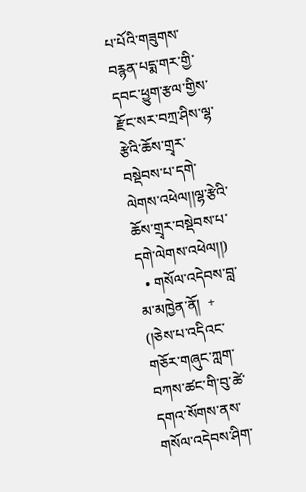པ་པོའི་གཟུགས་བརྙན་པདྨ་གར་གྱི་དབང་ཕྱུག་རྩལ་གྱིས་རྫོང་སར་བཀྲ་ཤིས་ལྷ་རྩེའི་ཆོས་གྲྭར་བསྡེབས་པ་དགེ་ལེགས་འཕེལ།།ལྷ་རྩེའི་ཆོས་གྲྭར་བསྡེབས་པ་དགེ་ལེགས་འཕེལ།།)
  • གསོལ་འདེབས་བླ་མ་མཁྱེན་ནོ།  + (།ཅེས་པ་འདིའང་གཅོར་གཞུང་ཀླག་བཀས་ཚང་གི་བུ་ཚེ་དགའ་སོགས་ནས་གསོལ་འདེབས་ཤིག་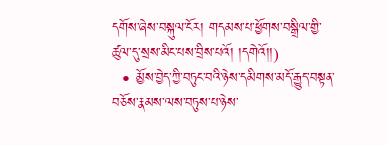དགོས་ཞེས་བསྐུལ་ངོར། གདམས་པ་ཕྱོགས་བསྒྲིལ་གྱི་ཚུལ་དུ་སྲས་མིང་པས་བྲིས་པའོ། །དགེའོ།།)
  • མྱོས་བྱེད་ཀྱི་བཏུང་བའི་ཉེས་དམིགས་མདོ་རྒྱུད་བསྟན་བཅོས་རྣམས་ལས་བཏུས་པ་ཉེས་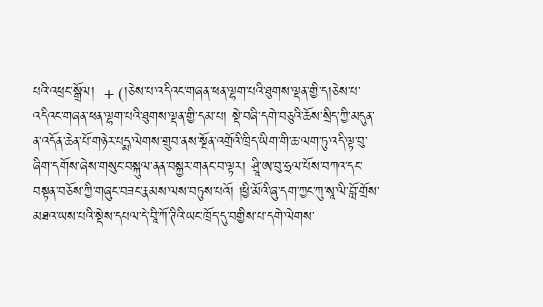པའི་འཕྲང་སྒྲོལ།  + (།ཅེས་པ་འདིའང་གཞན་ཕན་ལྷག་པའི་ཐུགས་ལྡན་གྱི་ད།ཅེས་པ་འདིའང་གཞན་ཕན་ལྷག་པའི་ཐུགས་ལྡན་གྱི་དམ་པ། སྡེ་བཞི་དགེ་བཅུའི་ཆོས་སྲིད་ཀྱི་མདུན་ན་འདོན་ཆེན་པོ་གཉེར་པདྨ་ལེགས་གྲུབ་ནས་སྔོན་འགྲོའི་ཁྲིད་ཡིག་གི་ཆ་ལག་ཏུ་འདི་ལྟ་བུ་ཞིག་དགོས་ཞེས་གསུང་བསྐུལ་ནན་བསྐྱར་གནང་བ་ལྟར། ཤྲཱི་ཨ་བུ་ཧྲལ་པོས་བཀའ་དང་བསྟན་བཅོས་ཀྱི་གཞུང་བཟང་རྣམས་ལས་བཏུས་པའོ། །ཕྱི་མོའི་ཞུ་དག་ཀྱང་ཀུ་སཱ་ལི་བློ་གྲོས་མཐའ་ཡས་པའི་སྡེས་དཔལ་དེ་བཱི་ཀོ་ཊིའི་ཡང་ཁྲོད་དུ་བགྱིས་པ་དགེ་ལེགས་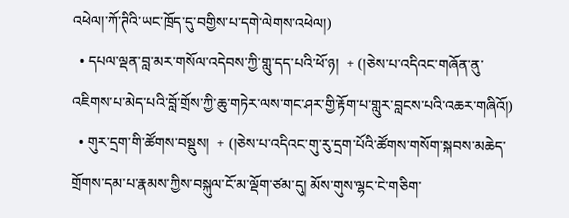འཕེལ།་ཀོ་ཊིའི་ཡང་ཁྲོད་དུ་བགྱིས་པ་དགེ་ལེགས་འཕེལ།)
  • དཔལ་ལྡན་བླ་མར་གསོལ་འདེབས་ཀྱི་གླུ་དད་པའི་ཕོ་ཉ།  + (།ཅེས་པ་འདིའང་གཞོན་ནུ་འཇིགས་པ་མེད་པའི་བློ་གྲོས་ཀྱི་ཆུ་གཏེར་ལས་གང་ཤར་གྱི་རྟོག་པ་གླུར་བླངས་པའི་འཆར་གཞིའོ།)
  • གུར་དྲག་གི་ཚོགས་བསྡུས།  + (།ཅེས་པ་འདིའང་གུ་རུ་དྲག་པོའི་ཚོགས་གསོག་སྐབས་མཆེད་གྲོགས་དམ་པ་རྣམས་ཀྱིས་བསྐུལ་ངོ་མ་ལྡོག་ཙམ་དུ། མོས་གུས་ལྷང་ངེ་གཅིག་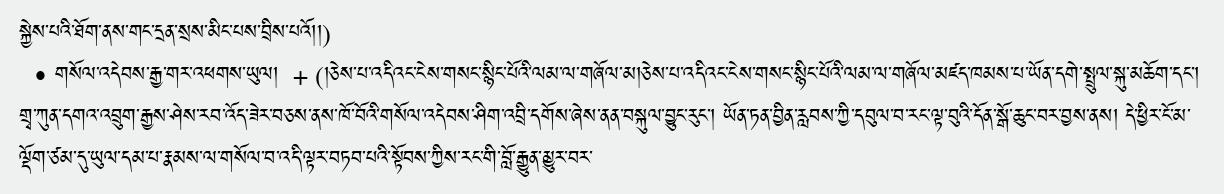སྐྱེས་པའི་ཐོག་ནས་གང་དྲན་སྲས་མིང་པས་བྲིས་པའོ།།)
  • གསོལ་འདེབས་རྒྱ་གར་འཕགས་ཡུལ།  + (།ཅེས་པ་འདིའང་ངེས་གསང་སྙིང་པོའི་ལམ་ལ་གཞོལ་མ།ཅེས་པ་འདིའང་ངེས་གསང་སྙིང་པོའི་ལམ་ལ་གཞོལ་མཛད་ཁམས་པ་ཡོན་དགེ་སྤྲུལ་སྐུ་མཆོག་དང་། གྲྭ་ཀུན་དགའ་འབྲུག་རྒྱས་ཤེས་རབ་འོད་ཟེར་བཅས་ནས་ཁོ་བོའི་གསོལ་འདེབས་ཤིག་འབྲི་དགོས་ཞེས་ནན་བསྐུལ་བྱུང་རུང་། ཡོན་ཏན་བྱིན་རླབས་ཀྱི་དབུལ་བ་རང་ལྟ་བུའི་དོན་སྒོ་ཆུང་བར་བྱས་ནས། དེ་ཕྱིར་ངོ་མ་ལྡོག་ཙམ་དུ་ཡུལ་དམ་པ་རྣམས་ལ་གསོལ་བ་འདི་ལྟར་བཏབ་པའི་སྟོབས་ཀྱིས་རང་གི་བློ་རྒྱུན་མྱུར་བར་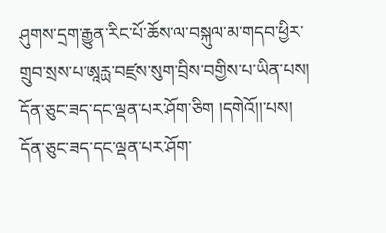ཤུགས་དྲག་རྒྱུན་རིང་པོ་ཆོས་ལ་བསྐུལ་མ་གདབ་ཕྱིར་གྲུབ་སྲས་པ་ཨཱརྻ་བཛྲས་སུག་བྲིས་བགྱིས་པ་ཡིན་པས། དོན་ཅུང་ཟད་དང་ལྡན་པར་ཤོག་ཅིག །དགེའོ།།་པས། དོན་ཅུང་ཟད་དང་ལྡན་པར་ཤོག་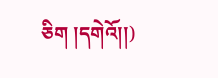ཅིག །དགེའོ།།)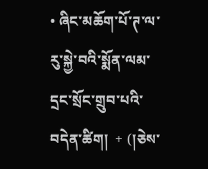• ཞིང་མཆོག་པོ་ཊ་ལ་རུ་སྐྱེ་བའི་སྨོན་ལམ་དྲང་སྲོང་གྲུབ་པའི་བདེན་ཚིག།  + (།ཅེས་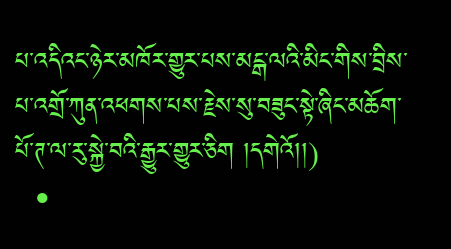པ་འདིའང་ཉེར་མཁོར་གྱུར་པས་མངྒ་ལའི་མིང་གིས་བྲིས་པ་འགྲོ་ཀུན་འཕགས་པས་རྗེས་སུ་བཟུང་སྟེ་ཞིང་མཆོག་པོ་ཊ་ལ་རུ་སྐྱེ་བའི་རྒྱུར་གྱུར་ཅིག །དགེའོ།།)
  •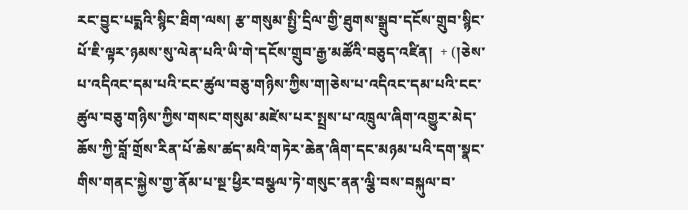རང་བྱུང་པདྨའི་སྙིང་ཐིག་ལས། རྩ་གསུམ་སྤྱི་དྲིལ་གྱི་ཐུགས་སྒྲུབ་དངོས་གྲུབ་སྙིང་པོ་ཇི་ལྟར་ཉམས་སུ་ལེན་པའི་ཡི་གེ་དངོས་གྲུབ་རྒྱ་མཚོའི་བཅུད་འཛིན།  + (།ཅེས་པ་འདིའང་དམ་པའི་ངང་ཚུལ་བཅུ་གཉིས་ཀྱིས་ག།ཅེས་པ་འདིའང་དམ་པའི་ངང་ཚུལ་བཅུ་གཉིས་ཀྱིས་གསང་གསུམ་མཛེས་པར་སྤྲས་པ་འཁྲུལ་ཞིག་འགྱུར་མེད་ཆོས་ཀྱི་བློ་གྲོས་རིན་པོ་ཆེས་ཚད་མའི་གཏེར་ཆེན་ཞིག་དང་མཉམ་པའི་དག་སྣང་གིས་གནང་སྐྱེས་གྱ་ནོམ་པ་སྔ་ཕྱིར་བསྩལ་ཏེ་གསུང་ནན་ལྕི་བས་བསྐུལ་བ་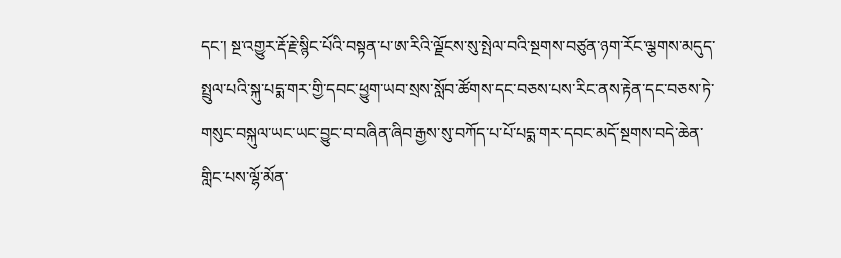དང་། སྔ་འགྱུར་རྡོ་རྗེ་སྙིང་པོའི་བསྟན་པ་ཨ་རིའི་ལྗོངས་སུ་སྤེལ་བའི་སྔགས་བཙུན་ཉག་རོང་ལྕགས་མདུད་སྤྲུལ་པའི་སྐུ་པདྨ་གར་གྱི་དབང་ཕྱུག་ཡབ་སྲས་སློབ་ཚོགས་དང་བཅས་པས་རིང་ནས་རྟེན་དང་བཅས་ཏེ་གསུང་བསྐུལ་ཡང་ཡང་བྱུང་བ་བཞིན་ཞིབ་རྒྱས་སུ་བཀོད་པ་པོ་པདྨ་གར་དབང་མདོ་སྔགས་བདེ་ཆེན་གླིང་པས་ལྷོ་མོན་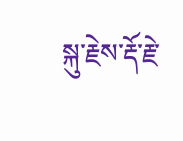སྐུ་རྗེས་རྡོ་རྗེ་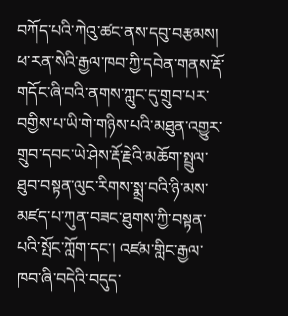བཀོད་པའི་ཀེའུ་ཚང་ནས་དབུ་བརྩམས། ཕ་རན་སེའི་རྒྱལ་ཁབ་ཀྱི་དབེན་གནས་རྡོ་གདོང་ཞི་བའི་ནགས་ཀླུང་དུ་གྲུབ་པར་བགྱིས་པ་ཡི་གེ་གཉིས་པའི་མཐུན་འགྱུར་གྲུབ་དབང་ཡེ་ཤེས་རྡོ་རྗེའི་མཆོག་སྤྲུལ་ཐུབ་བསྟན་ལུང་རིགས་སྨྲ་བའི་ཉི་མས་མཛད་པ་ཀུན་བཟང་ཐུགས་ཀྱི་བསྟན་པའི་སྤོང་ཀློག་དང་། འཛམ་གླིང་རྒྱལ་ཁབ་ཞི་བདེའི་བདུད་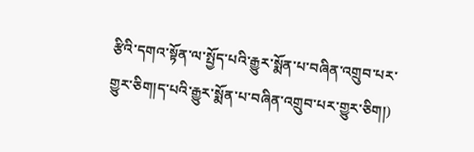རྩིའི་དགའ་སྟོན་ལ་སྤྱོད་པའི་རྒྱུར་སྨོན་པ་བཞིན་འགྲུབ་པར་གྱུར་ཅིག།ད་པའི་རྒྱུར་སྨོན་པ་བཞིན་འགྲུབ་པར་གྱུར་ཅིག།)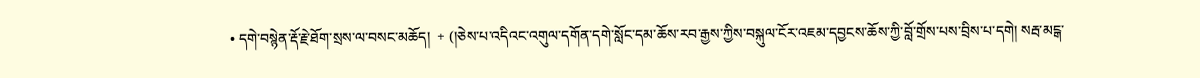• དགེ་བསྙེན་རྡོ་རྗེ་ཐོག་སྲས་ལ་བསང་མཆོད།  + (།ཅེས་པ་འདིའང་འགུལ་དགོན་དགེ་སློང་དམ་ཆོས་རབ་རྒྱས་ཀྱིས་བསྐུལ་ངོར་འཇམ་དབྱངས་ཆོས་ཀྱི་བློ་གྲོས་པས་བྲིས་པ་དགེ། སརྦ་མངྒ་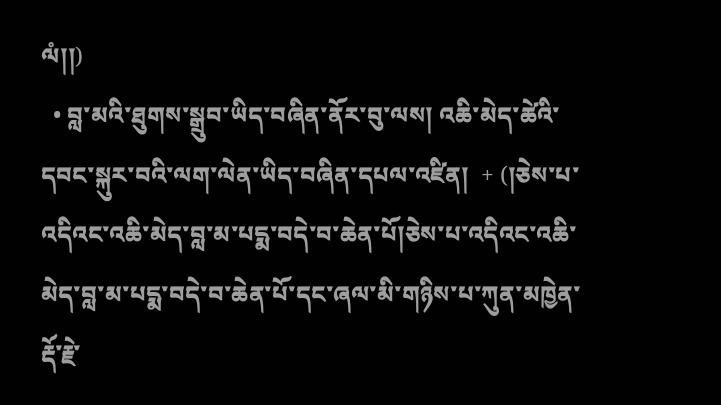ལཾ།།)
  • བླ་མའི་ཐུགས་སྒྲུབ་ཡིད་བཞིན་ནོར་བུ་ལས། འཆི་མེད་ཚེའི་དབང་སྐུར་བའི་ལག་ལེན་ཡིད་བཞིན་དཔལ་འཛིན།  + (།ཅེས་པ་འདིའང་འཆི་མེད་བླ་མ་པདྨ་བདེ་བ་ཆེན་པོ།ཅེས་པ་འདིའང་འཆི་མེད་བླ་མ་པདྨ་བདེ་བ་ཆེན་པོ་དང་ཞལ་མི་གཉིས་པ་ཀུན་མཁྱེན་རྡོ་རྗེ་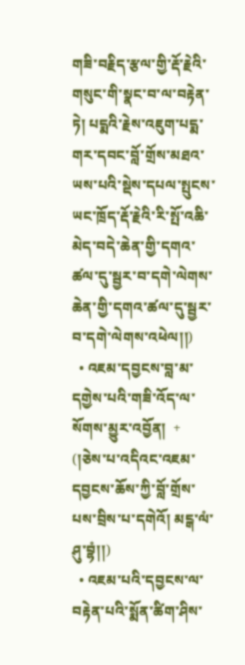གཟི་བརྗིད་རྩལ་གྱི་རྡོ་རྗེའི་གསུང་གི་སྣང་བ་ལ་བརྟེན་ཏེ། པདྨའི་རྗེས་འཇུག་པདྨ་གར་དབང་བློ་གྲོས་མཐའ་ཡས་པའི་སྡེས་དཔལ་སྤུངས་ཡང་ཁྲོད་རྡོ་རྗེའི་རི་སྤོ་འཆི་མེད་བདེ་ཆེན་གྱི་དགའ་ཚལ་དུ་སྦྱར་བ་དགེ་ལེགས་ཆེན་གྱི་དགའ་ཚལ་དུ་སྦྱར་བ་དགེ་ལེགས་འཕེལ།།)
  • འཇམ་དབྱངས་བླ་མ་དགྱེས་པའི་གཟི་འོད་ལ་སོགས་མྱུར་འབྱོན།  + (།ཅེས་པ་འདིའང་འཇམ་དབྱངས་ཆོས་ཀྱི་བློ་གྲོས་པས་བྲིས་པ་དགེའོ། མངྒ་ལཾ་ཤུ་བྷཾ།།)
  • འཇམ་པའི་དབྱངས་ལ་བརྟེན་པའི་སྨོན་ཚིག་ཤིས་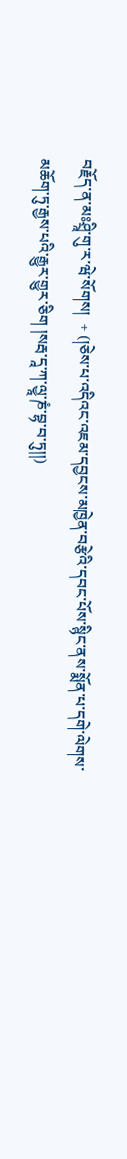བརྗོད་ན་མཿཤྲཱི་གུ་ར་ཝེ་སོགས།  + (།ཅེས་པ་འདིའང་འཇམ་དབྱངས་མཁྱེན་བརྩེའི་དབང་པོས་སྙིང་ནས་སྨོན་པ་དགེ་ལེགས་མཆོག་ཏུ་རྒྱས་པའི་རྒྱུར་གྱུར་ཅིག །སརྦ་དཱ་ཀ་ལྱཱ་ཎཾ་བྷ་བ་ཏུ།།)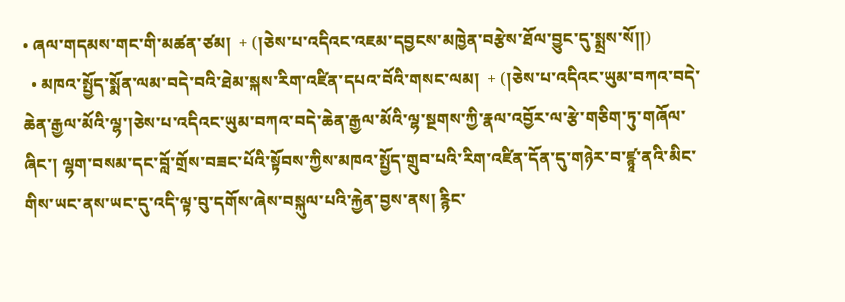• ཞལ་གདམས་གང་གི་མཚན་ཙམ།  + (།ཅེས་པ་འདིའང་འཇམ་དབྱངས་མཁྱེན་བརྩེས་ཐོལ་བྱུང་དུ་སྨྲས་སོ།།)
  • མཁའ་སྤྱོད་སྨོན་ལམ་བདེ་བའི་ཐེམ་སྐས་རིག་འཛིན་དཔའ་བོའི་གསང་ལམ།  + (།ཅེས་པ་འདིའང་ཡུམ་བཀའ་བདེ་ཆེན་རྒྱལ་མོའི་ལྷ་།ཅེས་པ་འདིའང་ཡུམ་བཀའ་བདེ་ཆེན་རྒྱལ་མོའི་ལྷ་སྔགས་ཀྱི་རྣལ་འབྱོར་ལ་རྩེ་གཅིག་ཏུ་གཞོལ་ཞིང་། ལྷག་བསམ་དང་བློ་གྲོས་བཟང་པོའི་སྟོབས་ཀྱིས་མཁའ་སྤྱོད་གྲུབ་པའི་རིག་འཛིན་དོན་དུ་གཉེར་བ་ཛྙཱ་ནའི་མིང་གིས་ཡང་ནས་ཡང་དུ་འདི་ལྟ་བུ་དགོས་ཞེས་བསྐུལ་པའི་རྐྱེན་བྱས་ནས། རྙིང་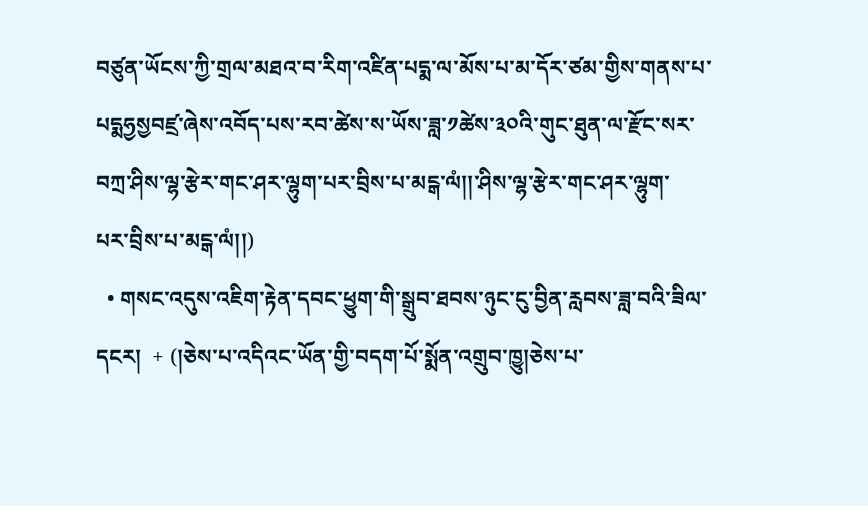བཙུན་ཡོངས་ཀྱི་གྲལ་མཐའ་བ་རིག་འཛིན་པདྨ་ལ་མོས་པ་མ་དོར་ཙམ་གྱིས་གནས་པ་པདྨཧྱསྱབཛྲ་ཞེས་འབོད་པས་རབ་ཚེས་ས་ཡོས་ཟླ་༡ཚེས་༣༠འི་གུང་ཐུན་ལ་རྫོང་སར་བཀྲ་ཤིས་ལྷ་རྩེར་གང་ཤར་ལྷུག་པར་བྲིས་པ་མངྒ་ལཾ།།་ཤིས་ལྷ་རྩེར་གང་ཤར་ལྷུག་པར་བྲིས་པ་མངྒ་ལཾ།།)
  • གསང་འདུས་འཇིག་རྟེན་དབང་ཕྱུག་གི་སྒྲུབ་ཐབས་ཉུང་ངུ་བྱིན་རླབས་ཟླ་བའི་ཟིལ་དངར།  + (།ཅེས་པ་འདིའང་ཡོན་གྱི་བདག་པོ་སྨོན་འགྲུབ་ཁྱུ།ཅེས་པ་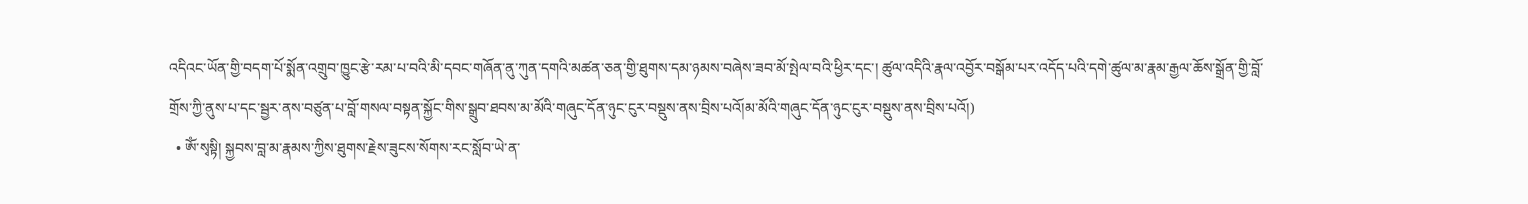འདིའང་ཡོན་གྱི་བདག་པོ་སྨོན་འགྲུབ་ཁྱུང་རྩེ་རམ་པ་བའི་མི་དབང་གཞོན་ནུ་ཀུན་དགའི་མཚན་ཅན་གྱི་ཐུགས་དམ་ཉམས་བཞེས་ཟབ་མོ་སྤེལ་བའི་ཕྱིར་དང་། ཚུལ་འདིའི་རྣལ་འབྱོར་བསྒོམ་པར་འདོད་པའི་དགེ་ཚུལ་མ་རྣམ་རྒྱལ་ཆོས་སྒྲོན་གྱི་བློ་གྲོས་ཀྱི་ནུས་པ་དང་སྦྱར་ནས་བཙུན་པ་བློ་གསལ་བསྟན་སྐྱོང་གིས་སྒྲུབ་ཐབས་མ་མོའི་གཞུང་དོན་ཉུང་ངུར་བསྡུས་ནས་བྲིས་པའོ།མ་མོའི་གཞུང་དོན་ཉུང་ངུར་བསྡུས་ནས་བྲིས་པའོ།)
  • ཨོཾ་སྭསྟི། སྐྱབས་བླ་མ་རྣམས་ཀྱིས་ཐུགས་རྗེས་ཟུངས་སོགས་རང་སློབ་ཡེ་ན་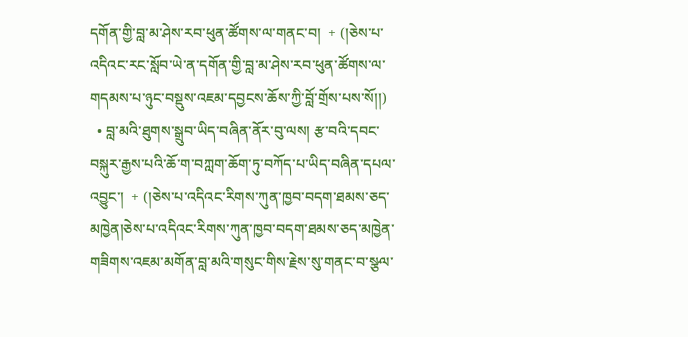དགོན་གྱི་བླ་མ་ཤེས་རབ་ཕུན་ཚོགས་ལ་གནང་བ།  + (།ཅེས་པ་འདིའང་རང་སློབ་ཡེ་ན་དགོན་གྱི་བླ་མ་ཤེས་རབ་ཕུན་ཚོགས་ལ་གདམས་པ་ཉུང་བསྡུས་འཇམ་དབྱངས་ཆོས་ཀྱི་བློ་གྲོས་པས་སོ།།)
  • བླ་མའི་ཐུགས་སྒྲུབ་ཡིད་བཞིན་ནོར་བུ་ལས། རྩ་བའི་དབང་བསྐུར་རྒྱས་པའི་ཆོ་ག་བཀླག་ཆོག་ཏུ་བཀོད་པ་ཡིད་བཞིན་དཔལ་འབྱུང་།  + (།ཅེས་པ་འདིའང་རིགས་ཀུན་ཁྱབ་བདག་ཐམས་ཅད་མཁྱེན།ཅེས་པ་འདིའང་རིགས་ཀུན་ཁྱབ་བདག་ཐམས་ཅད་མཁྱེན་གཟིགས་འཇམ་མགོན་བླ་མའི་གསུང་གིས་རྗེས་སུ་གནང་བ་སྩལ་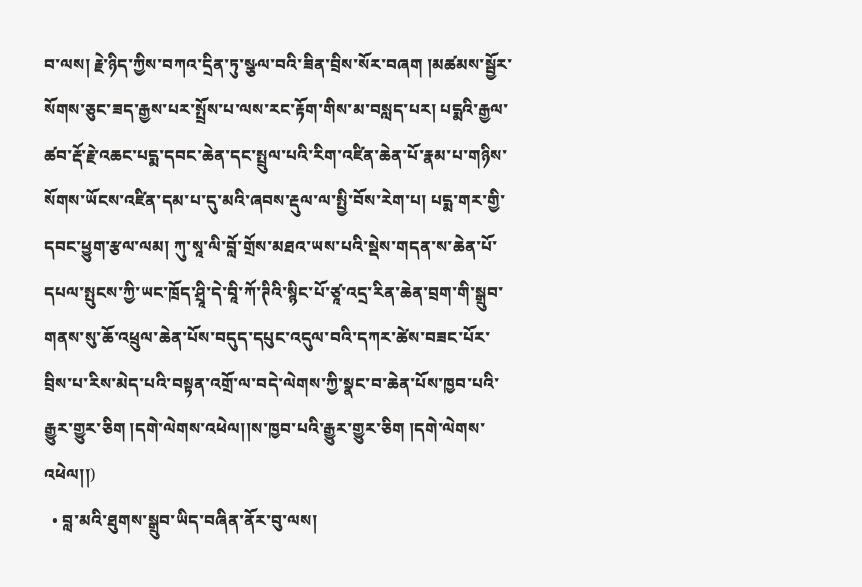བ་ལས། རྗེ་ཉིད་ཀྱིས་བཀའ་དྲིན་ཏུ་སྩལ་བའི་ཟིན་བྲིས་སོར་བཞག །མཚམས་སྦྱོར་སོགས་ཅུང་ཟད་རྒྱས་པར་སྤྲོས་པ་ལས་རང་རྟོག་གིས་མ་བསླད་པར། པདྨའི་རྒྱལ་ཚབ་རྡོ་རྗེ་འཆང་པདྨ་དབང་ཆེན་དང་སྤྲུལ་པའི་རིག་འཛིན་ཆེན་པོ་རྣམ་པ་གཉིས་སོགས་ཡོངས་འཛིན་དམ་པ་དུ་མའི་ཞབས་རྡུལ་ལ་སྤྱི་བོས་རེག་པ། པདྨ་གར་གྱི་དབང་ཕྱུག་རྩལ་ལམ། ཀུ་སཱ་ལི་བློ་གྲོས་མཐའ་ཡས་པའི་སྡེས་གདན་ས་ཆེན་པོ་དཔལ་སྤུངས་ཀྱི་ཡང་ཁྲོད་ཤྲཱི་དེ་བཱི་ཀོ་ཊིའི་སྙིང་པོ་ཙཱ་འདྲ་རིན་ཆེན་བྲག་གི་སྒྲུབ་གནས་སུ་ཆོ་འཕྲུལ་ཆེན་པོས་བདུད་དཔུང་འདུལ་བའི་དཀར་ཚེས་བཟང་པོར་བྲིས་པ་རིས་མེད་པའི་བསྟན་འགྲོ་ལ་བདེ་ལེགས་ཀྱི་སྣང་བ་ཆེན་པོས་ཁྱབ་པའི་རྒྱུར་གྱུར་ཅིག །དགེ་ལེགས་འཕེལ།།ས་ཁྱབ་པའི་རྒྱུར་གྱུར་ཅིག །དགེ་ལེགས་འཕེལ།།)
  • བླ་མའི་ཐུགས་སྒྲུབ་ཡིད་བཞིན་ནོར་བུ་ལས།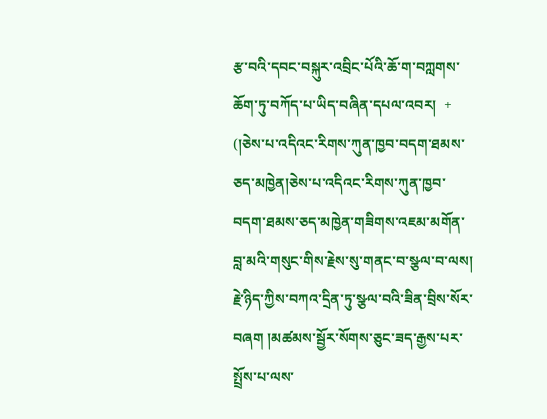རྩ་བའི་དབང་བསྐུར་འབྲིང་པོའི་ཆོ་ག་བཀླགས་ཆོག་ཏུ་བཀོད་པ་ཡིད་བཞིན་དཔལ་འབར།  + (།ཅེས་པ་འདིའང་རིགས་ཀུན་ཁྱབ་བདག་ཐམས་ཅད་མཁྱེན།ཅེས་པ་འདིའང་རིགས་ཀུན་ཁྱབ་བདག་ཐམས་ཅད་མཁྱེན་གཟིགས་འཇམ་མགོན་བླ་མའི་གསུང་གིས་རྗེས་སུ་གནང་བ་སྩལ་བ་ལས། རྗེ་ཉིད་ཀྱིས་བཀའ་དྲིན་ཏུ་སྩལ་བའི་ཟིན་བྲིས་སོར་བཞག །མཚམས་སྦྱོར་སོགས་ཅུང་ཟད་རྒྱས་པར་སྤྲོས་པ་ལས་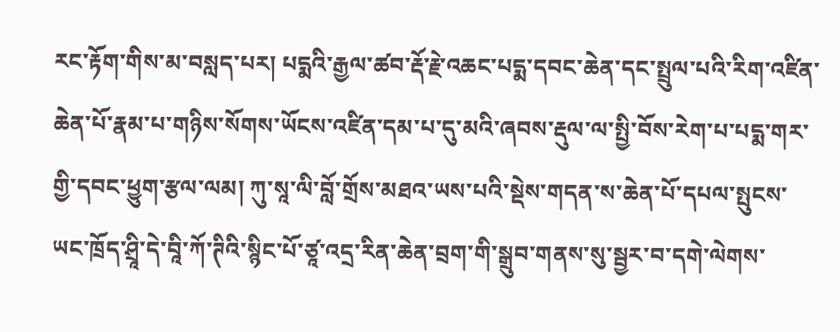རང་རྟོག་གིས་མ་བསླད་པར། པདྨའི་རྒྱལ་ཚབ་རྡོ་རྗེ་འཆང་པདྨ་དབང་ཆེན་དང་སྤྲུལ་པའི་རིག་འཛིན་ཆེན་པོ་རྣམ་པ་གཉིས་སོགས་ཡོངས་འཛིན་དམ་པ་དུ་མའི་ཞབས་རྡུལ་ལ་སྤྱི་བོས་རེག་པ་པདྨ་གར་གྱི་དབང་ཕྱུག་རྩལ་ལམ། ཀུ་སཱ་ལི་བློ་གྲོས་མཐའ་ཡས་པའི་སྡེས་གདན་ས་ཆེན་པོ་དཔལ་སྤུངས་ཡང་ཁྲོད་ཤྲཱི་དེ་བཱི་ཀོ་ཊིའི་སྙིང་པོ་ཙཱ་འདྲ་རིན་ཆེན་བྲག་གི་སྒྲུབ་གནས་སུ་སྦྱར་བ་དགེ་ལེགས་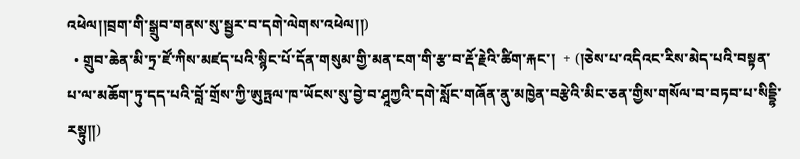འཕེལ།།བྲག་གི་སྒྲུབ་གནས་སུ་སྦྱར་བ་དགེ་ལེགས་འཕེལ།།)
  • གྲུབ་ཆེན་མི་ཏྲ་ཛོ་ཀིས་མཛད་པའི་སྙིང་པོ་དོན་གསུམ་གྱི་མན་ངག་གི་རྩ་བ་རྡོ་རྗེའི་ཚིག་རྐང་།  + (།ཅེས་པ་འདིའང་རིས་མེད་པའི་བསྟན་པ་ལ་མཆོག་ཏུ་དད་པའི་བློ་གྲོས་ཀྱི་ཨུཏྤལ་ཁ་ཡོངས་སུ་བྱེ་བ་ཤཱཀྱའི་དགེ་སློང་གཞོན་ནུ་མཁྱེན་བརྩེའི་མིང་ཅན་གྱིས་གསོལ་བ་བཏབ་པ་སིདྡྷི་རསྟུ།།)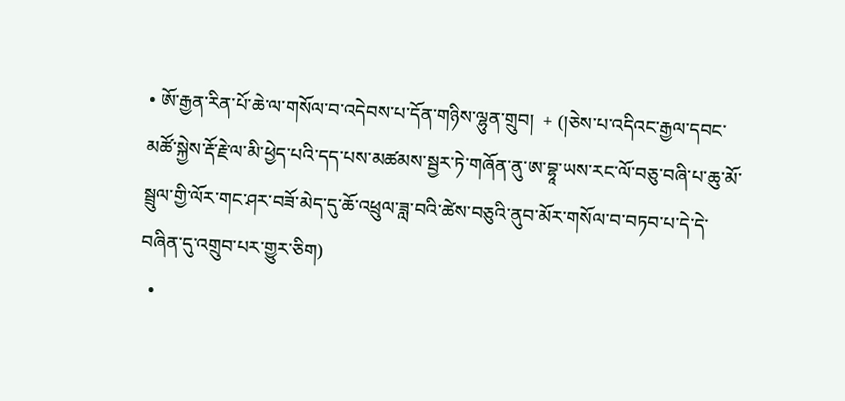• ཨོ་རྒྱན་རིན་པོ་ཆེ་ལ་གསོལ་བ་འདེབས་པ་དོན་གཉིས་ལྷུན་གྲུབ།  + (།ཅེས་པ་འདིའང་རྒྱལ་དབང་མཚོ་སྐྱེས་རྡོ་རྗེ་ལ་མི་ཕྱེད་པའི་དད་པས་མཚམས་སྦྱར་ཏེ་གཞོན་ནུ་ཨ་བྷཱ་ཡས་རང་ལོ་བཅུ་བཞི་པ་ཆུ་མོ་སྦྲུལ་གྱི་ལོར་གང་ཤར་བཟོ་མེད་དུ་ཆོ་འཕྲུལ་ཟླ་བའི་ཚེས་བཅུའི་ནུབ་མོར་གསོལ་བ་བཏབ་པ་དེ་དེ་བཞིན་དུ་འགྲུབ་པར་གྱུར་ཅིག)
  •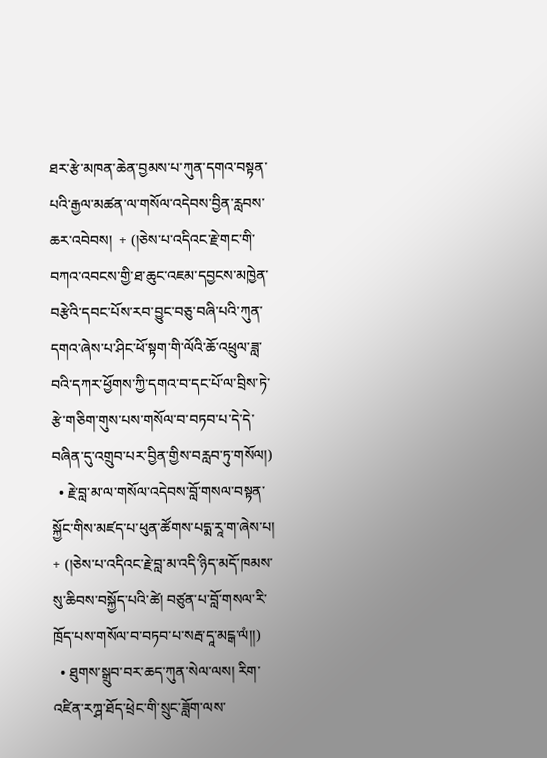ཐར་རྩེ་མཁན་ཆེན་བྱམས་པ་ཀུན་དགའ་བསྟན་པའི་རྒྱལ་མཚན་ལ་གསོལ་འདེབས་བྱིན་རླབས་ཆར་འབེབས།  + (།ཅེས་པ་འདིའང་རྗེ་གང་གི་བཀའ་འབངས་གྱི་ཐ་ཆུང་འཇམ་དབྱངས་མཁྱེན་བརྩེའི་དབང་པོས་རབ་བྱུང་བཅུ་བཞི་པའི་ཀུན་དགའ་ཞེས་པ་ཤིང་ཕོ་སྟག་གི་ལོའི་ཆོ་འཕྲུལ་ཟླ་བའི་དཀར་ཕྱོགས་ཀྱི་དགའ་བ་དང་པོ་ལ་བྲིས་ཏེ་རྩེ་གཅིག་གུས་པས་གསོལ་བ་བཏབ་པ་དེ་དེ་བཞིན་དུ་འགྲུབ་པར་བྱིན་གྱིས་བརླབ་ཏུ་གསོལ།)
  • རྗེ་བླ་མ་ལ་གསོལ་འདེབས་བློ་གསལ་བསྟན་སྐྱོང་གིས་མཛད་པ་ཕུན་ཚོགས་པདྨ་རཱ་ག་ཞེས་པ།  + (།ཅེས་པ་འདིའང་རྗེ་བླ་མ་འདི་ཉིད་མདོ་ཁམས་སུ་ཆིབས་བསྐྱོད་པའི་ཚེ། བཙུན་པ་བློ་གསལ་རི་ཁྲོད་པས་གསོལ་བ་བཏབ་པ་སརྦ་དཱ་མངྒ་ལཾ།།)
  • ཐུགས་སྒྲུབ་བར་ཆད་ཀུན་སེལ་ལས། རིག་འཛིན་རཀྴ་ཐོད་ཕྲེང་གི་སྲུང་ཟློག་ལས་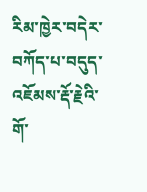རིམ་ཁྱེར་བདེར་བཀོད་པ་བདུད་འཇོམས་རྡོ་རྗེའི་གོ་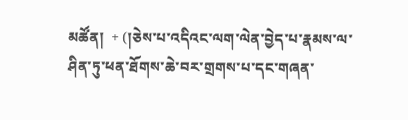མཚོན།  + (།ཅེས་པ་འདིའང་ལག་ལེན་བྱེད་པ་རྣམས་ལ་ཤིན་ཏུ་ཕན་ཐོགས་ཆེ་བར་གྲགས་པ་དང་གཞན་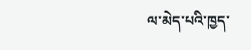ལ་མེད་པའི་ཁྱད་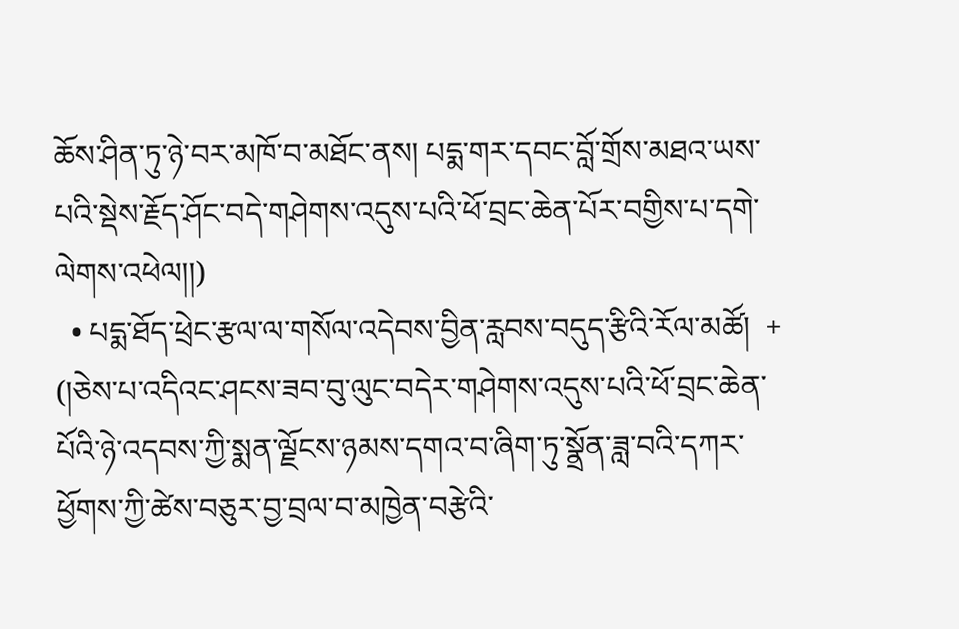ཆོས་ཤིན་ཏུ་ཉེ་བར་མཁོ་བ་མཐོང་ནས། པདྨ་གར་དབང་བློ་གྲོས་མཐའ་ཡས་པའི་སྡེས་རྗོད་ཤོང་བདེ་གཤེགས་འདུས་པའི་ཕོ་བྲང་ཆེན་པོར་བགྱིས་པ་དགེ་ལེགས་འཕེལ།།)
  • པདྨ་ཐོད་ཕྲེང་རྩལ་ལ་གསོལ་འདེབས་བྱིན་རླབས་བདུད་རྩིའི་རོལ་མཚོ།  + (།ཅེས་པ་འདིའང་ཤངས་ཟབ་བུ་ལུང་བདེར་གཤེགས་འདུས་པའི་ཕོ་བྲང་ཆེན་པོའི་ཉེ་འདབས་ཀྱི་སྨན་ལྗོངས་ཉམས་དགའ་བ་ཞིག་ཏུ་སྣྲོན་ཟླ་བའི་དཀར་ཕྱོགས་ཀྱི་ཚེས་བཅུར་བྱ་བྲལ་བ་མཁྱེན་བརྩེའི་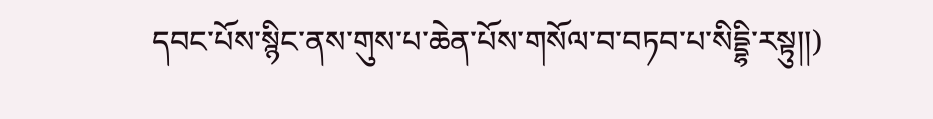དབང་པོས་སྙིང་ནས་གུས་པ་ཆེན་པོས་གསོལ་བ་བཏབ་པ་སིདྡྷི་རསྟུ།།)